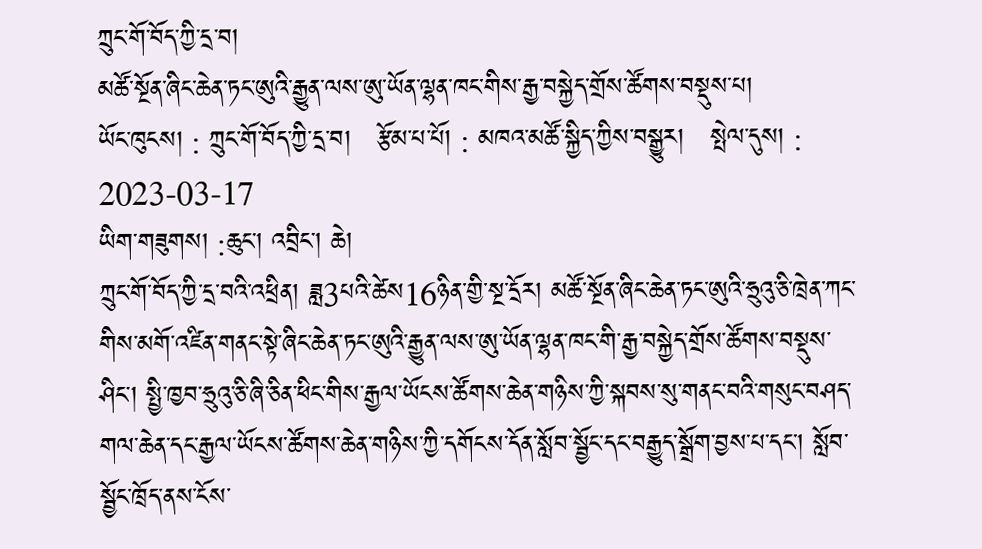ཀྲུང་གོ་བོད་ཀྱི་དྲ་བ།
མཚོ་སྔོན་ཞིང་ཆེན་ཏང་ཨུའི་རྒྱུན་ལས་ཨུ་ཡོན་ལྷན་ཁང་གིས་རྒྱ་བསྐྱེད་གྲོས་ཚོགས་བསྡུས་པ།
ཡོང་ཁུངས། : ཀྲུང་གོ་བོད་ཀྱི་དྲ་བ།   རྩོམ་པ་པོ། : མཁའ་མཚོ་སྐྱིད་ཀྱིས་བསྒྱུར།   སྤེལ་དུས། : 2023-03-17
ཡིག་གཟུགས། :ཆུང་། འབྲིང་། ཆེ།
ཀྲུང་གོ་བོད་ཀྱི་དྲ་བའི་འཕྲིན། ཟླ3པའི་ཚེས16ཉིན་གྱི་སྔ་དྲོར། མཚོ་སྔོན་ཞིང་ཆེན་ཏང་ཨུའི་ཧྲུའུ་ཅི་ཁྲེན་ཀང་གིས་མགོ་འཛིན་གནང་སྟེ་ཞིང་ཆེན་ཏང་ཨུའི་རྒྱུན་ལས་ཨུ་ཡོན་ལྷན་ཁང་གི་རྒྱ་བསྐྱེད་གྲོས་ཚོགས་བསྡུས་ཤིང་། སྤྱི་ཁྱབ་ཧྲུའུ་ཅི་ཞི་ཅིན་ཕིང་གིས་རྒྱལ་ཡོངས་ཚོགས་ཆེན་གཉིས་ཀྱི་སྐབས་སུ་གནང་བའི་གསུང་བཤད་གལ་ཆེན་དང་རྒྱལ་ཡོངས་ཚོགས་ཆེན་གཉིས་ཀྱི་དགོངས་དོན་སློབ་སྦྱོང་དང་བརྒྱུད་སྒྲོག་བྱས་པ་དང་། སློབ་སྦྱོང་ཁྲོད་ནས་ངོས་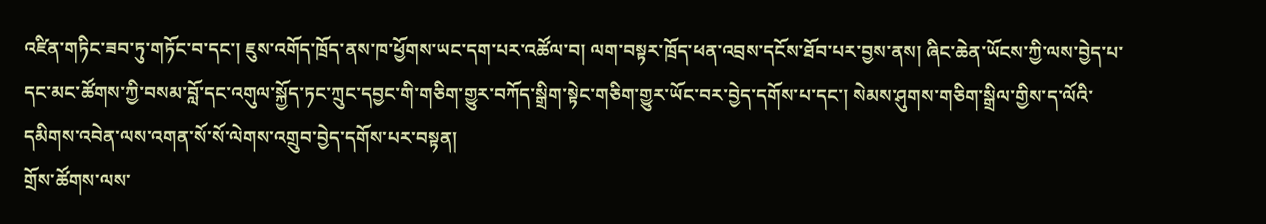འཛིན་གཏིང་ཟབ་ཏུ་གཏོང་བ་དང་། ཇུས་འགོད་ཁྲོད་ནས་ཁ་ཕྱོགས་ཡང་དག་པར་འཚོལ་བ། ལག་བསྟར་ཁྲོད་ཕན་འབྲས་དངོས་ཐོབ་པར་བྱས་ནས། ཞིང་ཆེན་ཡོངས་ཀྱི་ལས་བྱེད་པ་དང་མང་ཚོགས་ཀྱི་བསམ་བློ་དང་འགུལ་སྐྱོད་ཏང་ཀྲུང་དབྱང་གི་གཅིག་གྱུར་བཀོད་སྒྲིག་སྟེང་གཅིག་གྱུར་ཡོང་བར་བྱེད་དགོས་པ་དང་། སེམས་ཤུགས་གཅིག་སྒྲིལ་གྱིས་ད་ལོའི་དམིགས་འབེན་ལས་འགན་སོ་སོ་ལེགས་འགྲུབ་བྱེད་དགོས་པར་བསྟན།
གྲོས་ཚོགས་ལས་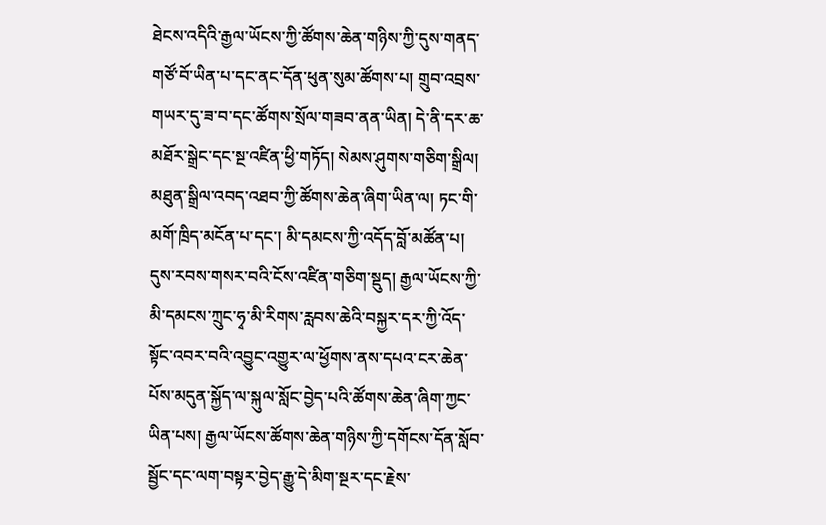ཐེངས་འདིའི་རྒྱལ་ཡོངས་ཀྱི་ཚོགས་ཆེན་གཉིས་ཀྱི་དུས་གནད་གཙོ་བོ་ཡིན་པ་དང་ནང་དོན་ཕུན་སུམ་ཚོགས་པ། གྲུབ་འབྲས་གཡར་དུ་ཟ་བ་དང་ཚོགས་སྲོལ་གཟབ་ནན་ཡིན། དེ་ནི་དར་ཆ་མཐོར་སྒྲེང་དང་སྔ་འཛིན་ཕྱི་གཏོད། སེམས་ཤུགས་གཅིག་སྒྲིལ། མཐུན་སྒྲིལ་འབད་འཐབ་ཀྱི་ཚོགས་ཆེན་ཞིག་ཡིན་ལ། ཏང་གི་མགོ་ཁྲིད་མངོན་པ་དང་། མི་དམངས་ཀྱི་འདོད་བློ་མཚོན་པ། དུས་རབས་གསར་བའི་ངོས་འཛིན་གཅིག་སྡུད། རྒྱལ་ཡོངས་ཀྱི་མི་དམངས་ཀྲུང་ཧྭ་མི་རིགས་རླབས་ཆེའི་བསྐྱར་དར་ཀྱི་འོད་སྟོང་འབར་བའི་འབྱུང་འགྱུར་ལ་ཕྱོགས་ནས་དཔའ་ངར་ཆེན་པོས་མདུན་སྐྱོད་ལ་སྐུལ་སློང་བྱེད་པའི་ཚོགས་ཆེན་ཞིག་ཀྱང་ཡིན་པས། རྒྱལ་ཡོངས་ཚོགས་ཆེན་གཉིས་ཀྱི་དགོངས་དོན་སློབ་སྦྱོང་དང་ལག་བསྟར་བྱེད་རྒྱུ་དེ་མིག་སྔར་དང་རྗེས་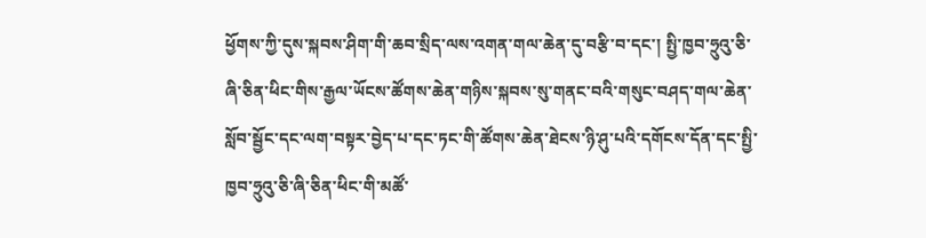ཕྱོགས་ཀྱི་དུས་སྐབས་ཤིག་གི་ཆབ་སྲིད་ལས་འགན་གལ་ཆེན་དུ་བརྩི་བ་དང་། སྤྱི་ཁྱབ་ཧྲུའུ་ཅི་ཞི་ཅིན་ཕིང་གིས་རྒྱལ་ཡོངས་ཚོགས་ཆེན་གཉིས་སྐབས་སུ་གནང་བའི་གསུང་བཤད་གལ་ཆེན་སློབ་སྦྱོང་དང་ལག་བསྟར་བྱེད་པ་དང་ཏང་གི་ཚོགས་ཆེན་ཐེངས་ཉི་ཤུ་པའི་དགོངས་དོན་དང་སྤྱི་ཁྱབ་ཧྲུའུ་ཅི་ཞི་ཅིན་ཕིང་གི་མཚོ་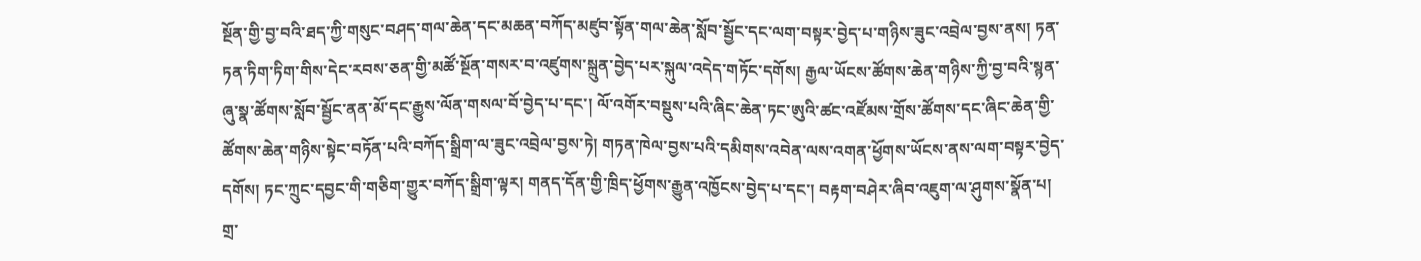སྔོན་གྱི་བྱ་བའི་ཐད་ཀྱི་གསུང་བཤད་གལ་ཆེན་དང་མཆན་བཀོད་མཛུབ་སྟོན་གལ་ཆེན་སློབ་སྦྱོང་དང་ལག་བསྟར་བྱེད་པ་གཉིས་ཟུང་འབྲེལ་བྱས་ནས། ཏན་ཏན་ཏིག་ཏིག་གིས་དེང་རབས་ཅན་གྱི་མཚོ་སྔོན་གསར་བ་འཛུགས་སྐྲུན་བྱེད་པར་སྐུལ་འདེད་གཏོང་དགོས། རྒྱལ་ཡོངས་ཚོགས་ཆེན་གཉིས་ཀྱི་བྱ་བའི་སྙན་ཞུ་སྣ་ཚོགས་སློབ་སྦྱོང་ནན་མོ་དང་རྒྱུས་ལོན་གསལ་བོ་བྱེད་པ་དང་། ལོ་འགོར་བསྡུས་པའི་ཞིང་ཆེན་ཏང་ཨུའི་ཚང་འཛོམས་གྲོས་ཚོགས་དང་ཞིང་ཆེན་གྱི་ཚོགས་ཆེན་གཉིས་སྟེང་བཏོན་པའི་བཀོད་སྒྲིག་ལ་ཟུང་འབྲེལ་བྱས་ཏེ། གཏན་ཁེལ་བྱས་པའི་དམིགས་འབེན་ལས་འགན་ཕྱོགས་ཡོངས་ནས་ལག་བསྟར་བྱེད་དགོས། ཏང་ཀྲུང་དབྱང་གི་གཅིག་གྱུར་བཀོད་སྒྲིག་ལྟར། གནད་དོན་གྱི་ཁྲིད་ཕྱོགས་རྒྱུན་འཁྱོངས་བྱེད་པ་དང་། བརྟག་བཤེར་ཞིབ་འཇུག་ལ་ཤུགས་སྣོན་པ། གྲ་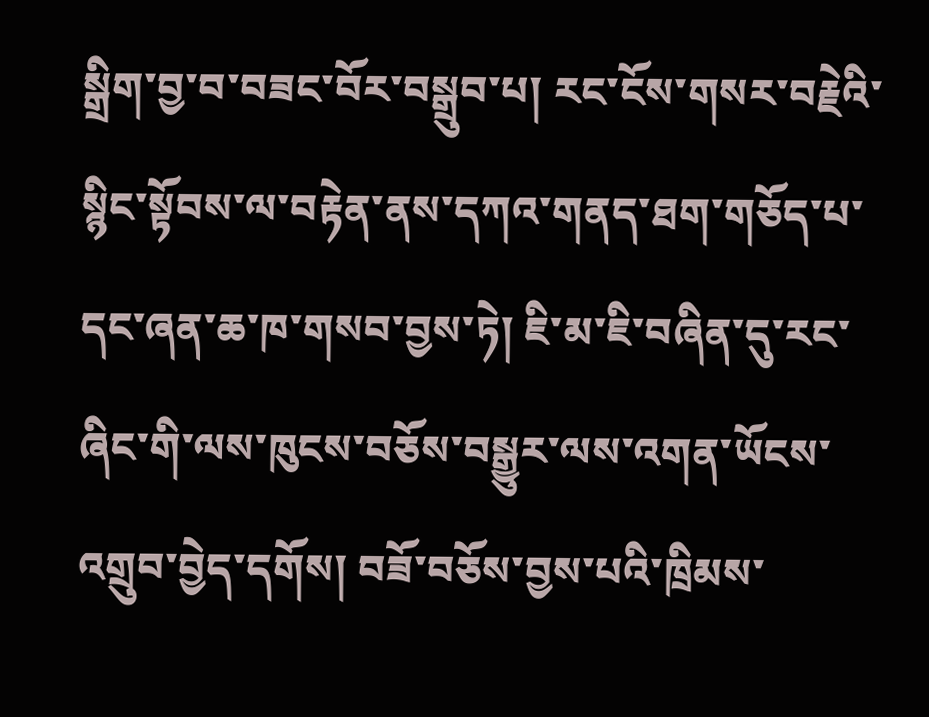སྒྲིག་བྱ་བ་བཟང་བོར་བསྒྲུབ་པ། རང་ངོས་གསར་བརྗེའི་སྙིང་སྟོབས་ལ་བརྟེན་ནས་དཀའ་གནད་ཐག་གཅོད་པ་དང་ཞན་ཆ་ཁ་གསབ་བྱས་ཏེ། ཇི་མ་ཇི་བཞིན་དུ་རང་ཞིང་གི་ལས་ཁུངས་བཅོས་བསྒྱུར་ལས་འགན་ཡོངས་འགྲུབ་བྱེད་དགོས། བཟོ་བཅོས་བྱས་པའི་ཁྲིམས་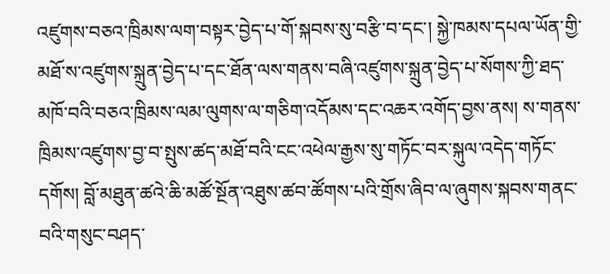འཛུགས་བཅའ་ཁྲིམས་ལག་བསྟར་བྱེད་པ་གོ་སྐབས་སུ་བརྩི་བ་དང་། སྐྱེ་ཁམས་དཔལ་ཡོན་གྱི་མཐོ་ས་འཛུགས་སྐྲུན་བྱེད་པ་དང་ཐོན་ལས་གནས་བཞི་འཛུགས་སྐྲུན་བྱེད་པ་སོགས་ཀྱི་ཐད་མཁོ་བའི་བཅའ་ཁྲིམས་ལམ་ལུགས་ལ་གཅིག་འདོམས་དང་འཆར་འགོད་བྱས་ནས། ས་གནས་ཁྲིམས་འཛུགས་བྱ་བ་སྤུས་ཚད་མཐོ་བའི་ངང་འཕེལ་རྒྱས་སུ་གཏོང་བར་སྐུལ་འདེད་གཏོང་དགོས། བློ་མཐུན་ཚའེ་ཆི་མཚོ་སྔོན་འཐུས་ཚབ་ཚོགས་པའི་གྲོས་ཞིབ་ལ་ཞུགས་སྐབས་གནང་བའི་གསུང་བཤད་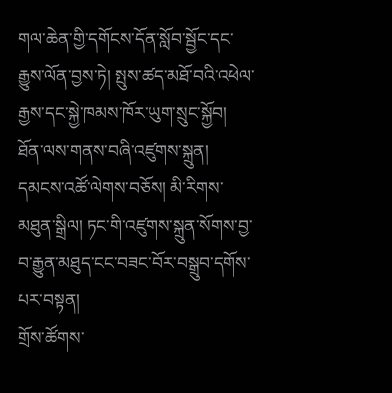གལ་ཆེན་གྱི་དགོངས་དོན་སློབ་སྦྱོང་དང་རྒྱུས་ལོན་བྱས་ཏེ། སྤུས་ཚད་མཐོ་བའི་འཕེལ་རྒྱས་དང་སྐྱེ་ཁམས་ཁོར་ཡུག་སྲུང་སྐྱོབ། ཐོན་ལས་གནས་བཞི་འཛུགས་སྐྲུན། དམངས་འཚོ་ལེགས་བཅོས། མི་རིགས་མཐུན་སྒྲིལ། ཏང་གི་འཛུགས་སྐྲུན་སོགས་བྱ་བ་རྒྱུན་མཐུད་ངང་བཟང་བོར་བསྒྲུབ་དགོས་པར་བསྟན།
གྲོས་ཚོགས་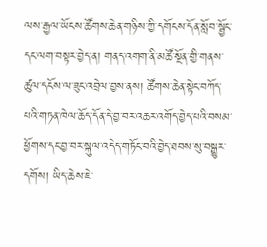ལས་རྒྱལ་ཡོངས་ཚོགས་ཆེན་གཉིས་ཀྱི་དགོངས་དོན་སློབ་སྦྱོང་དང་ལག་བསྟར་བྱེད་ན། གནད་འགག་ནི་མཚོ་སྔོན་གྱི་གནས་ཚུལ་དངོས་ལ་ཟུང་འབྲེལ་བྱས་ནས། ཚོགས་ཆེན་སྟེང་བཀོད་པའི་གཏན་ཁེལ་ཆོད་དོན་དེ་བྱ་བར་འཆར་འགོད་བྱེད་པའི་བསམ་ཕྱོགས་དང་བྱ་བར་སྐུལ་འདེད་གཏོང་བའི་བྱེད་ཐབས་སུ་བསྒྱུར་དགོས། ཡིད་ཆེས་ཇེ་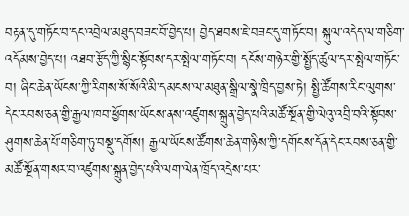བརྟན་དུ་གཏོང་བ་དང་འབྲེལ་མཐུད་བཟང་བོ་བྱེད་པ། བྱེད་ཐབས་ཇེ་བཟང་དུ་གཏོང་བ། སྐུལ་འདེད་ལ་གཅིག་འདོམས་བྱེད་པ། འཐབ་རྩོད་ཀྱི་སྙིང་སྟོབས་དར་སྤེལ་གཏོང་བ། དངོས་གཉེར་གྱི་སྤྱོད་ཚུལ་དར་སྤེལ་གཏོང་བ། ཞིང་ཆེན་ཡོངས་ཀྱི་རིགས་སོ་སོའི་མི་དམངས་ལ་མཐུན་སྒྲིལ་སྣེ་ཁྲིད་བྱས་ཏེ། སྤྱི་ཚོགས་རིང་ལུགས་དེང་རབས་ཅན་གྱི་རྒྱལ་ཁབ་ཕྱོགས་ཡོངས་ནས་འཛུགས་སྐྲུན་བྱེད་པའི་མཚོ་སྔོན་གྱི་ལེའུ་འབྲི་བའི་སྟོབས་ཤུགས་ཆེན་པོ་གཅིག་ཏུ་བསྡུ་དགོས། རྒྱལ་ཡོངས་ཚོགས་ཆེན་གཉིས་ཀྱི་དགོངས་དོན་དེང་རབས་ཅན་གྱི་མཚོ་སྔོན་གསར་བ་འཛུགས་སྐྲུན་བྱེད་པའི་ལག་ལེན་ཁྲོད་འདྲེས་པར་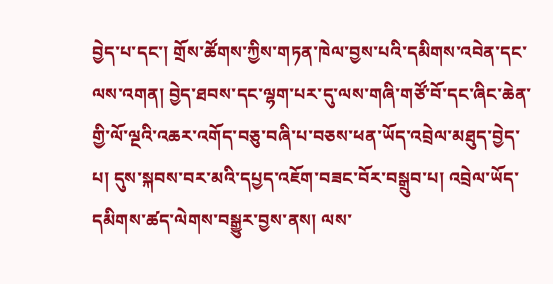བྱེད་པ་དང་། གྲོས་ཚོགས་ཀྱིས་གཏན་ཁེལ་བྱས་པའི་དམིགས་འབེན་དང་ལས་འགན། བྱེད་ཐབས་དང་ལྷག་པར་དུ་ལས་གཞི་གཙོ་བོ་དང་ཞིང་ཆེན་གྱི་ལོ་ལྔའི་འཆར་འགོད་བཅུ་བཞི་པ་བཅས་ཕན་ཡོད་འབྲེལ་མཐུད་བྱེད་པ། དུས་སྐབས་བར་མའི་དཔྱད་འཇོག་བཟང་བོར་བསྒྲུབ་པ། འབྲེལ་ཡོད་དམིགས་ཚད་ལེགས་བསྒྱུར་བྱས་ནས། ལས་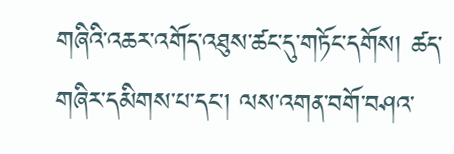གཞིའི་འཆར་འགོད་འཐུས་ཚང་དུ་གཏོང་དགོས། ཚད་གཞིར་དམིགས་པ་དང་། ལས་འགན་བགོ་བཤའ་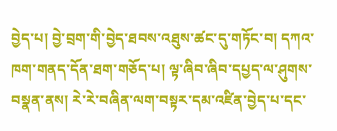བྱེད་པ། བྱེ་བྲག་གི་བྱེད་ཐབས་འཐུས་ཚང་དུ་གཏོང་བ། དཀའ་ཁག་གནད་དོན་ཐག་གཅོད་པ། ལྟ་ཞིབ་ཞིབ་དཔྱད་ལ་ཤུགས་བསྣན་ནས། རེ་རེ་བཞིན་ལག་བསྟར་དམ་འཛིན་བྱེད་པ་དང་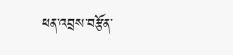ཕན་འབྲས་བརྩོན་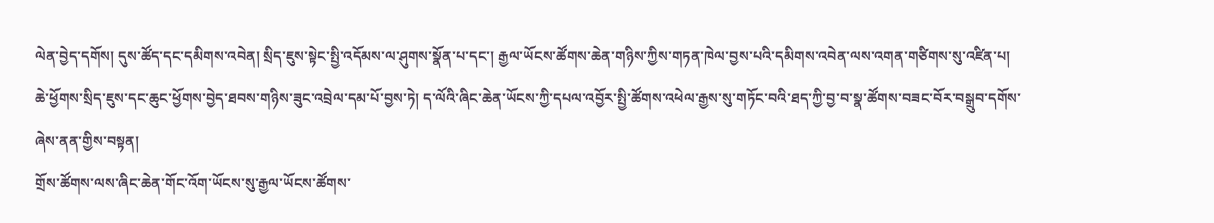ལེན་བྱེད་དགོས། དུས་ཚོད་དང་དམིགས་འབེན། སྲིད་ཇུས་སྟེང་སྤྱི་འདོམས་ལ་ཤུགས་སྣོན་པ་དང་། རྒྱལ་ཡོངས་ཚོགས་ཆེན་གཉིས་ཀྱིས་གཏན་ཁེལ་བྱས་པའི་དམིགས་འབེན་ལས་འགན་གཙིགས་སུ་འཛིན་པ། ཆེ་ཕྱོགས་སྲིད་ཇུས་དང་ཆུང་ཕྱོགས་བྱེད་ཐབས་གཉིས་ཟུང་འབྲེལ་དམ་པོ་བྱས་ཏེ། ད་ལོའི་ཞིང་ཆེན་ཡོངས་ཀྱི་དཔལ་འབྱོར་སྤྱི་ཚོགས་འཕེལ་རྒྱས་སུ་གཏོང་བའི་ཐད་ཀྱི་བྱ་བ་སྣ་ཚོགས་བཟང་བོར་བསྒྲུབ་དགོས་ཞེས་ནན་གྱིས་བསྟན།
གྲོས་ཚོགས་ལས་ཞིང་ཆེན་གོང་འོག་ཡོངས་སུ་རྒྱལ་ཡོངས་ཚོགས་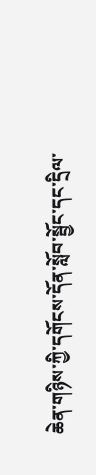ཆེན་གཉིས་ཀྱི་དགོངས་དོན་སློབ་སྦྱོང་དང་དྲིལ་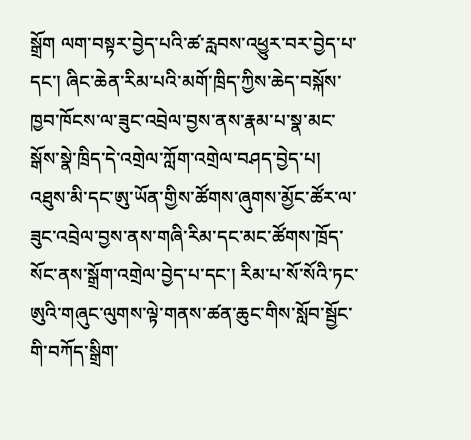སྒྲོག ལག་བསྟར་བྱེད་པའི་ཚ་རླབས་འཕྱུར་བར་བྱེད་པ་དང་། ཞིང་ཆེན་རིམ་པའི་མགོ་ཁྲིད་ཀྱིས་ཆེད་བསྐོས་ཁྱབ་ཁོངས་ལ་ཟུང་འབྲེལ་བྱས་ནས་རྣམ་པ་སྣ་མང་སྒོས་སྣེ་ཁྲིད་དེ་འགྲེལ་ཀློག་འགྲེལ་བཤད་བྱེད་པ། འཐུས་མི་དང་ཨུ་ཡོན་གྱིས་ཚོགས་ཞུགས་མྱོང་ཚོར་ལ་ཟུང་འབྲེལ་བྱས་ནས་གཞི་རིམ་དང་མང་ཚོགས་ཁྲོད་སོང་ནས་སྒྲོག་འགྲེལ་བྱེད་པ་དང་། རིམ་པ་སོ་སོའི་ཏང་ཨུའི་གཞུང་ལུགས་ལྟེ་གནས་ཚན་ཆུང་གིས་སློབ་སྦྱོང་གི་བཀོད་སྒྲིག་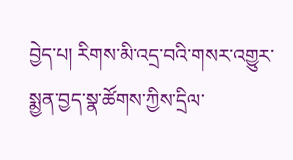བྱེད་པ། རིགས་མི་འདྲ་བའི་གསར་འགྱུར་སྨྱན་བྱད་སྣ་ཚོགས་ཀྱིས་དྲིལ་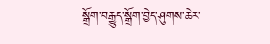སྒྲོག་བརྒྱུད་སྒྲོག་བྱེད་ཤུགས་ཆེར་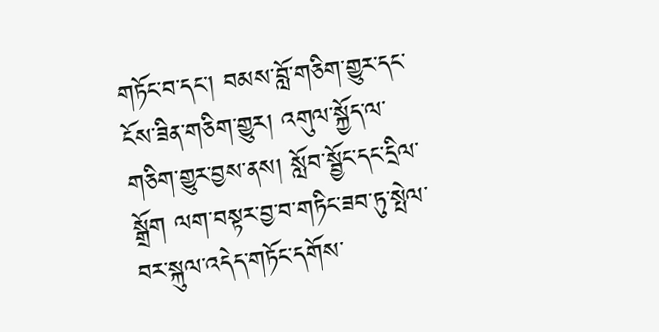གཏོང་བ་དང་། བམས་བློ་གཅིག་གྱུར་དང་ངོས་ཟིན་གཅིག་གྱུར། འགུལ་སྐྱོད་ལ་གཅིག་གྱུར་བྱས་ནས། སློབ་སྦྱོང་དང་དྲིལ་སྒྲོག ལག་བསྟར་བྱ་བ་གཏིང་ཟབ་ཏུ་སྤེལ་བར་སྐུལ་འདེད་གཏོང་དགོས་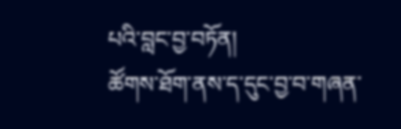པའི་བླང་བྱ་བཏོན།
ཚོགས་ཐོག་ནས་ད་དུང་བྱ་བ་གཞན་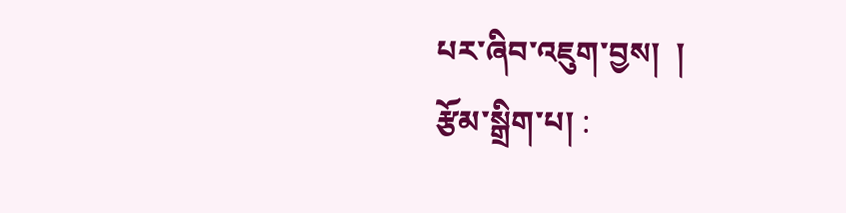པར་ཞིབ་འཇུག་བྱས།  །
རྩོམ་སྒྲིག་པ། :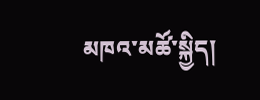མཁའ་མཚོ་སྐྱིད།